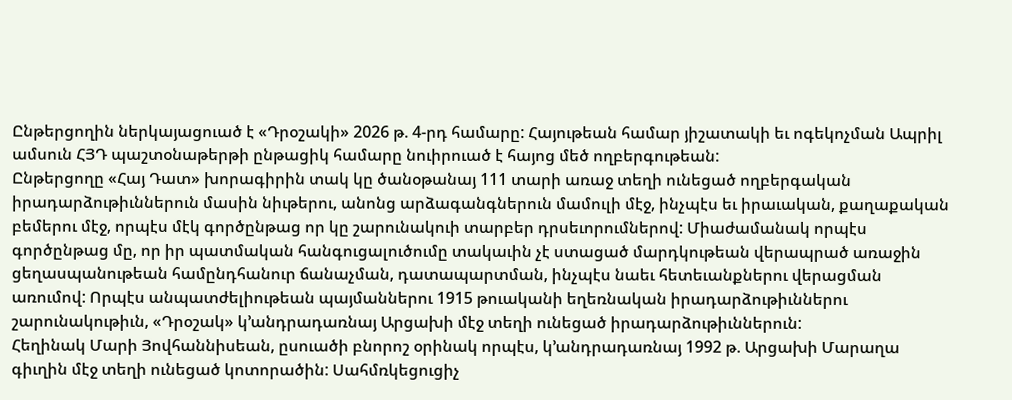Ընթերցողին ներկայացուած է «Դրօշակի» 2026 թ. 4-րդ համարը: Հայութեան համար յիշատակի եւ ոգեկոչման Ապրիլ ամսուն ՀՅԴ պաշտօնաթերթի ընթացիկ համարը նուիրուած է հայոց մեծ ողբերգութեան:
Ընթերցողը «Հայ Դատ» խորագիրին տակ կը ծանօթանայ 111 տարի առաջ տեղի ունեցած ողբերգական իրադարձութիւններուն մասին նիւթերու, անոնց արձագանգներուն մամուլի մէջ, ինչպէս եւ իրաւական, քաղաքական բեմերու մէջ, որպէս մէկ գործընթաց որ կը շարունակուի տարբեր դրսեւորումներով: Միաժամանակ որպէս գործընթաց մը, որ իր պատմական հանգուցալուծումը տակաւին չէ ստացած մարդկութեան վերապրած առաջին ցեղասպանութեան համընդհանուր ճանաչման, դատապարտման, ինչպէս նաեւ հետեւանքներու վերացման առումով: Որպէս անպատժելիութեան պայմաններու 1915 թուականի եղեռնական իրադարձութիւններու շարունակութիւն, «Դրօշակ» կ’անդրադառնայ Արցախի մէջ տեղի ունեցած իրադարձութիւններուն:
Հեղինակ Մարի Յովհաննիսեան, ըսուածի բնորոշ օրինակ որպէս, կ’անդրադառնայ 1992 թ. Արցախի Մարաղա գիւղին մէջ տեղի ունեցած կոտորածին: Սահմռկեցուցիչ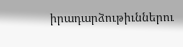իրադարձութիւններու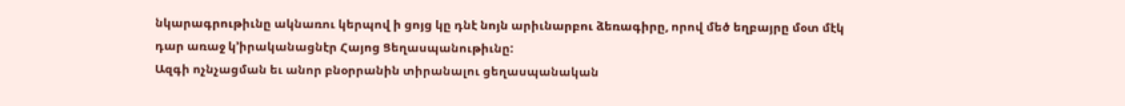նկարագրութիւնը ակնառու կերպով ի ցոյց կը դնէ նոյն արիւնարբու ձեռագիրը, որով մեծ եղբայրը մօտ մէկ դար առաջ կ’իրականացնէր Հայոց Ցեղասպանութիւնը:
Ազգի ոչնչացման եւ անոր բնօրրանին տիրանալու ցեղասպանական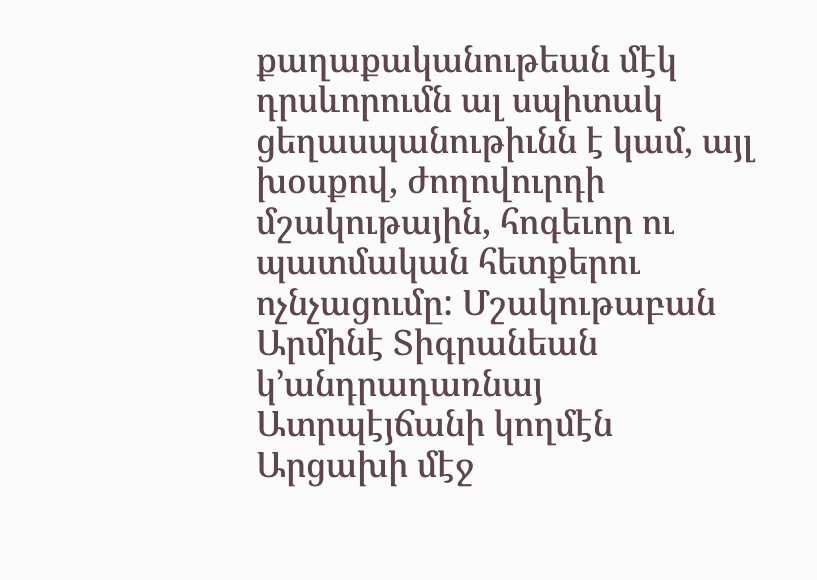քաղաքականութեան մէկ դրսևորումն ալ սպիտակ ցեղասպանութիւնն է կամ, այլ խօսքով, ժողովուրդի մշակութային, հոգեւոր ու պատմական հետքերու ոչնչացումը: Մշակութաբան Արմինէ Տիգրանեան կ’անդրադառնայ Ատրպէյճանի կողմէն Արցախի մէջ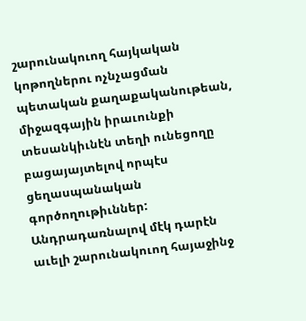շարունակուող հայկական կոթողներու ոչնչացման պետական քաղաքականութեան, միջազգային իրաւունքի տեսանկիւնէն տեղի ունեցողը բացայայտելով որպէս ցեղասպանական գործողութիւններ:
Անդրադառնալով մէկ դարէն աւելի շարունակուող հայաջինջ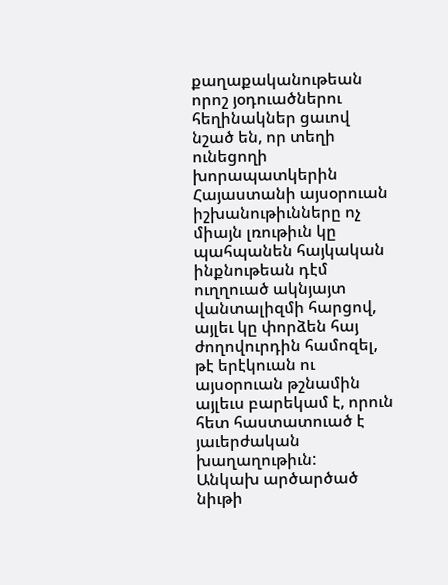քաղաքականութեան որոշ յօդուածներու հեղինակներ ցաւով նշած են, որ տեղի ունեցողի խորապատկերին Հայաստանի այսօրուան իշխանութիւնները ոչ միայն լռութիւն կը պահպանեն հայկական ինքնութեան դէմ ուղղուած ակնյայտ վանտալիզմի հարցով, այլեւ կը փորձեն հայ ժողովուրդին համոզել, թէ երէկուան ու այսօրուան թշնամին այլեւս բարեկամ է, որուն հետ հաստատուած է յաւերժական խաղաղութիւն:
Անկախ արծարծած նիւթի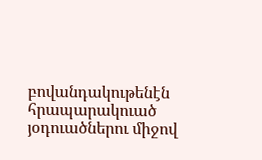բովանդակութենէն հրապարակուած յօդուածներու միջով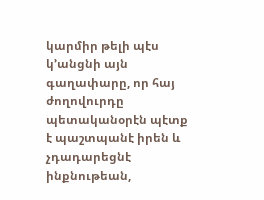կարմիր թելի պէս կ’անցնի այն գաղափարը, որ հայ ժողովուրդը պետականօրէն պէտք է պաշտպանէ իրեն և չդադարեցնէ ինքնութեան,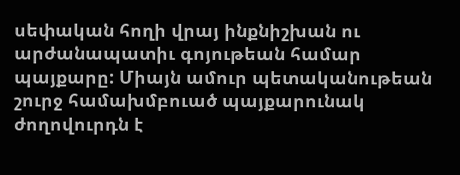սեփական հողի վրայ ինքնիշխան ու արժանապատիւ գոյութեան համար պայքարը: Միայն ամուր պետականութեան շուրջ համախմբուած պայքարունակ ժողովուրդն է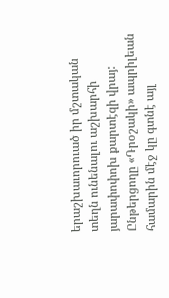երաշխաւորուած իր մշտական տեղն ունենալու աշխարհի յարափոփոխ քարտէզի վրայ:
Ընթերցողը «Դրօշակի» ապրիլեան համարին մէջ կը գտնէ այլ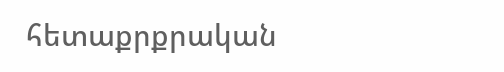հետաքրքրական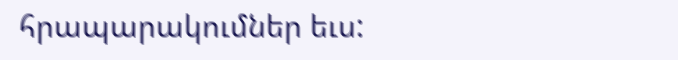հրապարակումներ եւս: